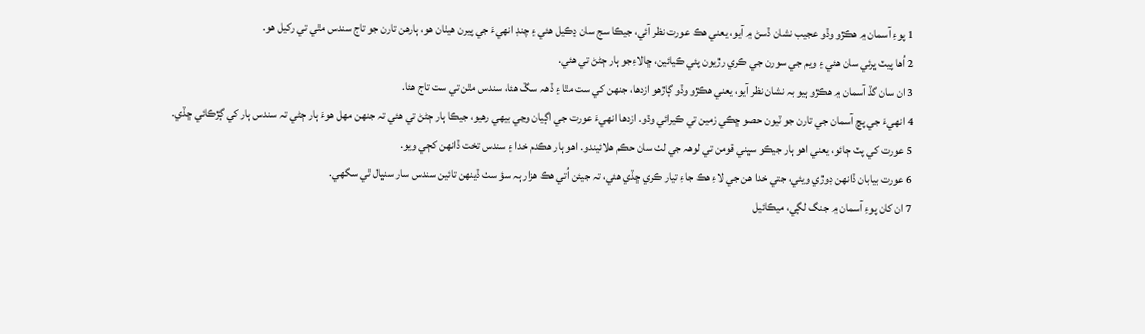1 پوءِ آسمان ۾ ھڪڙو وڏو عجيب نشان ڏسڻ ۾ آيو، يعني ھڪ عورت نظر آئي، جيڪا سج سان ڍڪيل ھئي ۽ چنڊ انھيءَ جي پيرن ھيٺان ھو، ٻارھن تارن جو تاج سندس مٿي تي رکيل ھو.
2 اُھا پيٽ ڀرئي سان ھئي ۽ ويم جي سورن جي ڪري رڙيون پئي ڪيائين، ڇالاءِجو ٻار ڄڻڻ تي ھئي.
3 ان سان گڏ آسمان ۾ ھڪڙو ٻيو بہ نشان نظر آيو، يعني ھڪڙو وڏو ڳاڙھو ازدھا، جنھن کي ست مٿا ۽ ڏھہ سڱ ھئا، سندس مٿن تي ست تاج ھئا.
4 انھيءَ جي پڇ آسمان جي تارن جو ٽيون حصو ڇڪي زمين تي ڪيرائي وڌو. ازدھا انھيءَ عورت جي اڳيان وڃي بيھي رھيو، جيڪا ٻار ڄڻڻ تي ھئي تہ جنھن مھل ھوءَ ٻار ڄڻي تہ سندس ٻار کي ڳڙڪائي ڇڏي.
5 عورت کي پٽ ڄائو، يعني اھو ٻار جيڪو سڀني قومن تي لوھہ جي لٺ سان حڪم ھلائيندو. اھو ٻار ھڪدم خدا ۽ سندس تخت ڏانھن کڄي ويو.
6 عورت بيابان ڏانھن ڊوڙي ويئي، جتي خدا ھن جي لاءِ ھڪ جاءِ تيار ڪري ڇڏي ھئي، تہ جيئن اُتي ھڪ ھزار ٻہ سؤ سٺ ڏينھن تائين سندس سار سنڀال ٿي سگھي.
7 ان کان پوءِ آسمان ۾ جنگ لڳي، ميڪائيل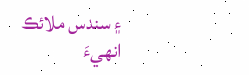۽ سندس ملائڪ انھيءَ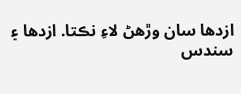ازدھا سان وڙھڻ لاءِ نڪتا. ازدھا ۽ سندس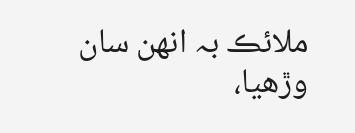ملائڪ بہ انھن سان وڙھيا،